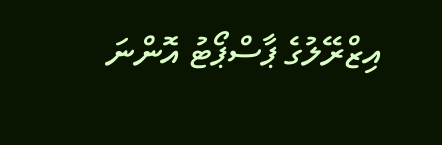އިޒްރޭލުގެ ޕާސްޕޯޓު އޮންނަ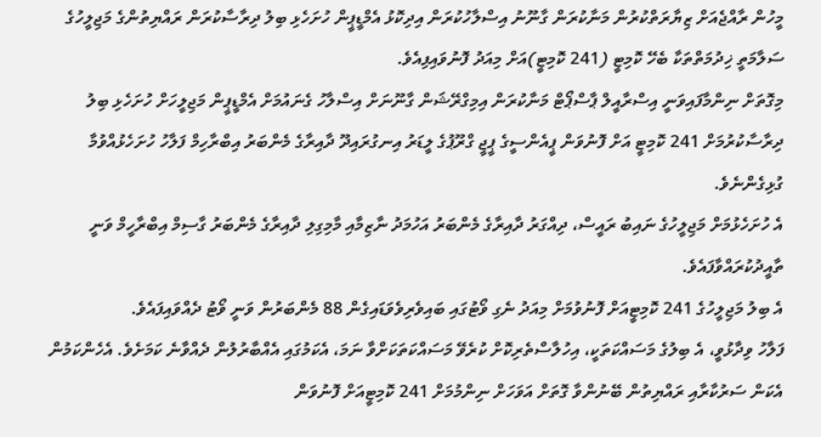މީހުން ރާއްޖެއަށް ޒިޔާރަތްކުރުން މަނާކުރަން ގާނޫނު އިސްލާހުކުރަން އިދިކޮޅު އެމްޑީޕީން ހުށަހެޅި ބިލު ދިރާސާކުރަން ރައްޔިތުންގެ މަޖިލީހުގެ ސަލާމަތީ ޚިދުމަތްތަކާ ބެހޭ ކޮމިޓީ (241 ކޮމިޓީ)އަށް މިއަދު ފޮނުވައިފިއެވެ.
މިގޮތަށް ނިންމާފައިވަނީ އިސްރާއީލް ޕާސްޕޯޓް މަނާކުރަން އިމިގްރޭޝަން ގާނޫނަށް އިސްލާހު ގެނައުމަށް އެމްޑީޕީން މަޖިލީހަށް ހުށަހެޅި ބިލު ދިރާސާކުރުމަށް 241 ކޮމިޓީ އަށް ފޮނުވަން ޕީއެންސީގެ ޕީޖީ ގްރޫޕުގެ ލީޑަރު އިނގުރައިދޫ ދާއިރާގެ މެންބަރު އިބްރާހިމް ފަލާހު ހުށަހެޅުއްވުމާ ގުޅިގެންނެވެ.
އެ ހުށަހެޅުމަށް މަޖިލީހުގެ ނައިބު ރައީސް، ދިއްގަރު ދާއިރާގެ މެންބަރު އަހުމަދު ނާޒިމާއި މާމިގިލި ދާއިރާގެ މެންބަރު ގާސިމް އިބްރާހީމް ވަނީ ތާއީދުކުރައްވާފައެވެ.
އެ ބިލު މަޖިލީހުގެ 241 ކޮމިޓީއަށް ފޮނުވުމަށް މިއަދު ނެގި ވޯޓުގައި ބައިވެރިވެވަޑައިގެން 88 މެންބަރުން ވަނީ ވޯޓު ދެއްވައިފައެވެ.
ފަލާހު ވިދާޅުވީ، އެ ބިލުގެ މަސައްކަތަކީ، އިހުލާސްތެރިކޮށް ކުރެވޭ މަސައްކަތަކަށްވާ ނަމަ، އެކަމުގައި އެއްބާރުލުން ދެއްވާނެ ކަމަށެވެ. އެހެންކަމުން އެކަން ސަރުކާރާއި ރައްޔިތުން ބޭނުންވާ ގޮތަށް އަވަހަށް ނިންމުމަށް 241 ކޮމިޓީއަށް ފޮނުވަން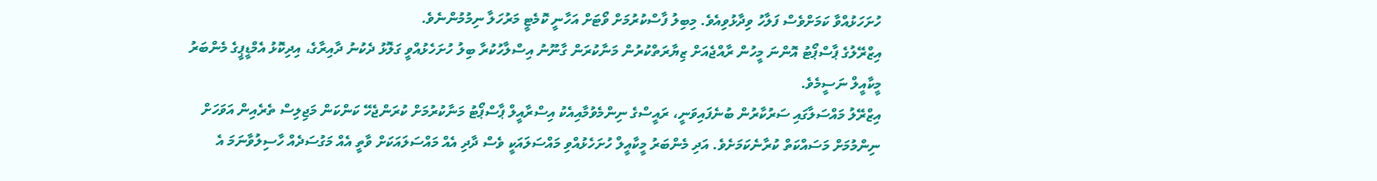ހުށަހަޅުއްވާ ކަމަށްވެސް ފަލާހު ވިދާޅުވިއެވެ. މިބިލު ފާސްކުރުމަށް ވޯޓަށް އަހާނީ ކޮމެޓީ މަރުހަލާ ނިމުމުންނެވެ.
އިޒްރޭލުގެ ޕާސްޕޯޓު އޮންނަ މީހުން ރާއްޖެއަށް ޒިޔާރަތްކުރުން މަނާކުރަން ގާނޫނު އިސްލާހުކުރާ ބިލު ހުށަހެޅުއްވީ ގަލޮޅު ދެކުނު ދާއިރާގެ، އިދިކޮޅު އެމްޑީޕީގެ މެންބަރު މީކާއީލް ނަސީމެވެ.
އިޒްރޭލު މައްސަލާގައި ސަރުކާރުން ބުނެފައިވަނީ، ރައީސްގެ ނިންމެވުމާއިއެކު އިސްރާއީލް ޕާސްޕޯޓު މަނާކުރުމަށް ކުރަންޖެހޭ ކަންކަން މަޖިލިސް ތެރެއިން އަވަހަށް ނިންމުމަށް މަސައްކަތް ކުރާނެކަމަށެވެ. އަދި މެންބަރު މީކާއީލް ހުށަހެޅުއްވި މައްސަލައަކީ ވެސް ދާދި އެއް މައްސަލައަކަށް ވާތީ އެއް މަގުސަދެއް ހާސިލުވާނަމަ އެ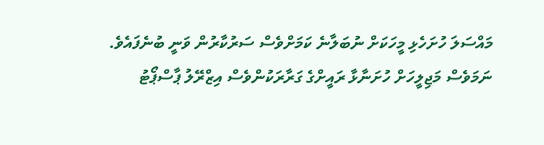މައްސަލަ ހުށަހެޅި މީހަކަށް ނުބަލާނެ ކަމަށްވެސް ސަރުކާރުން ވަނީ ބުނެފައެވެ.
ނަމަވެސް މަޖިލީހަށް ހުށަނާޅާ ރައީށްގެ ގަރާރަކުންވެސް އިޒްރޭލު ޕާސްޕޯޓު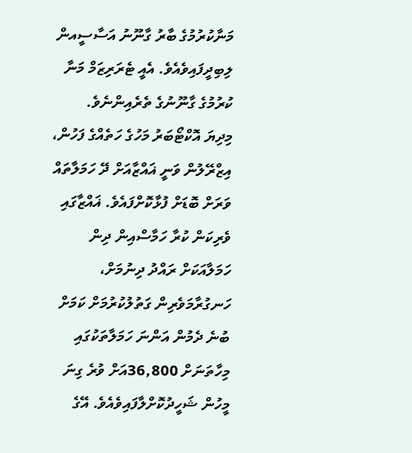މަނާކުރުމުގެ ބާރު ގާނޫނު އަސާސީއން ލިބިދީފައިވެއެވެ. އެއީ ޓެރަރިޒަމް މަނާ ކުރުމުގެ ގާނޫނުގެ ތެރެއިންނެވެ.
މިދިޔަ އޮކްޓޯބަރު މަހުގެ ހަތެއްގެ ފަހުން، އިޒްރޭލުން ވަނީ ޣައްޒާއަށް ދޭ ހަމަލާތައް ވަރަށް ބޮޑަށް ފުޅާކޮށްފައެވެ. ޣައްޒާގައި ވެރިކަން ކުރާ ހަމާސްއިން ދިން ހަމަލާއަކަށް ރައްދު ދިނުމަށް، ހަނގުރާމަވެރިން ގަތުލުކުރުމަށް ކަމަށް ބުނެ ދެމުން އަންނަ ހަމަލާތަކުގައި މިހާތަނަށް 36,800އަށް ވުރެ ގިނަ މީހުން ޝަހީދުކޮށްލާފައިވެއެވެ. އޭގެ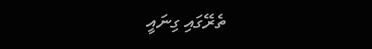ތެރޭގައި ގިނައީ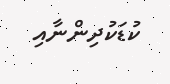ކުޑަކުދިންނާއި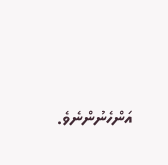އަންހެނުންނެވެ.